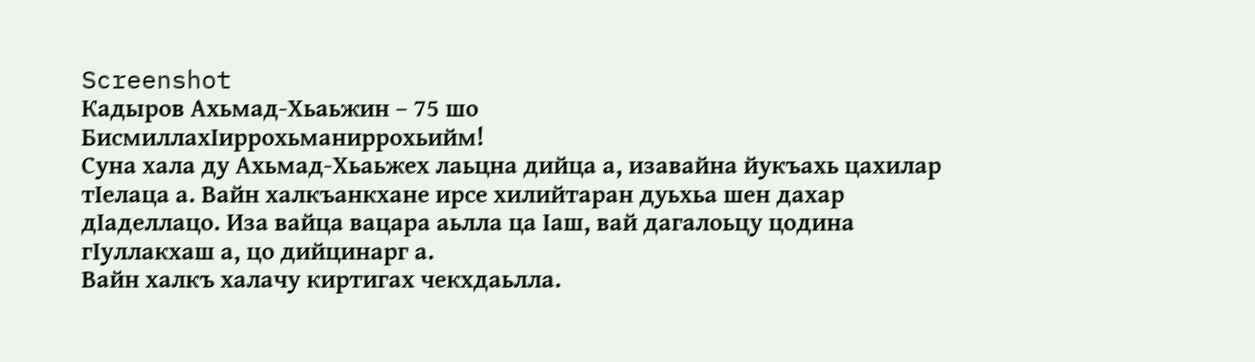Screenshot
Кадыров Ахьмад-Хьаьжин – 75 шо
БисмиллахIиррохьманиррохьийм!
Суна хала ду Ахьмад-Хьаьжех лаьцна дийца а, изавайна йукъахь цахилар тIелаца а. Вайн халкъанкхане ирсе хилийтаран дуьхьа шен дахар дIаделлацо. Иза вайца вацара аьлла ца Iаш, вай дагалоьцу цодина гIуллакхаш а, цо дийцинарг а.
Вайн халкъ халачу киртигах чекхдаьлла.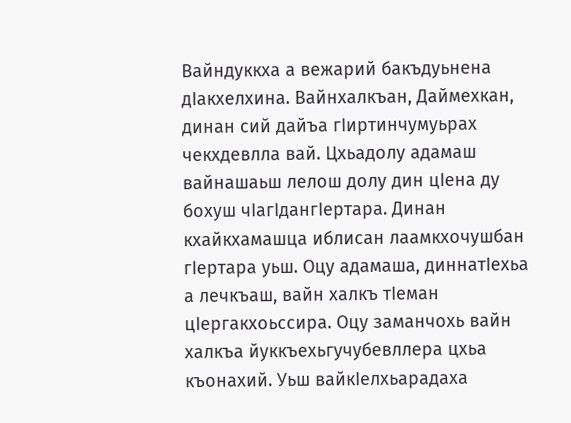Вайндуккха а вежарий бакъдуьнена дIакхелхина. Вайнхалкъан, Даймехкан, динан сий дайъа гIиртинчумуьрах чекхдевлла вай. Цхьадолу адамаш вайнашаьш лелош долу дин цIена ду бохуш чIагIдангIертара. Динан кхайкхамашца иблисан лаамкхочушбан гIертара уьш. Оцу адамаша, диннатIехьа а лечкъаш, вайн халкъ тIеман цIергакхоьссира. Оцу заманчохь вайн халкъа йуккъехьгучубевллера цхьа къонахий. Уьш вайкIелхьарадаха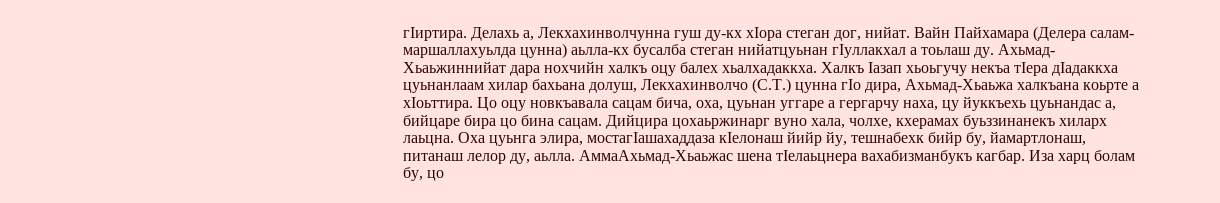гIиртира. Делахь а, Лекхахинволчунна гуш ду-кх хIора стеган дог, нийат. Вайн Пайхамара (Делера салам-маршаллахуьлда цунна) аьлла-кх бусалба стеган нийатцуьнан гIуллакхал а тоьлаш ду. Ахьмад-Хьаьжиннийат дара нохчийн халкъ оцу балех хьалхадаккха. Халкъ Iазап хьоьгучу некъа тIера дIадаккха цуьнанлаам хилар бахьана долуш, Лекхахинволчо (С.Т.) цунна гIо дира, Ахьмад-Хьаьжа халкъана коьрте а хIоьттира. Цо оцу новкъавала сацам бича, оха, цуьнан уггаре а гергарчу наха, цу йуккъехь цуьнандас а, бийцаре бира цо бина сацам. Дийцира цохаьржинарг вуно хала, чолхе, кхерамах буьззинанекъ хиларх лаьцна. Оха цуьнга элира, мостагIашахаддаза кIелонаш йийр йу, тешнабехк бийр бу, йамартлонаш, питанаш лелор ду, аьлла. АммаАхьмад-Хьаьжас шена тIелаьцнера вахабизманбукъ кагбар. Иза харц болам бу, цо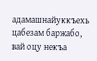адамашнайуккъехь цабезам баржабо, вай оцу некъа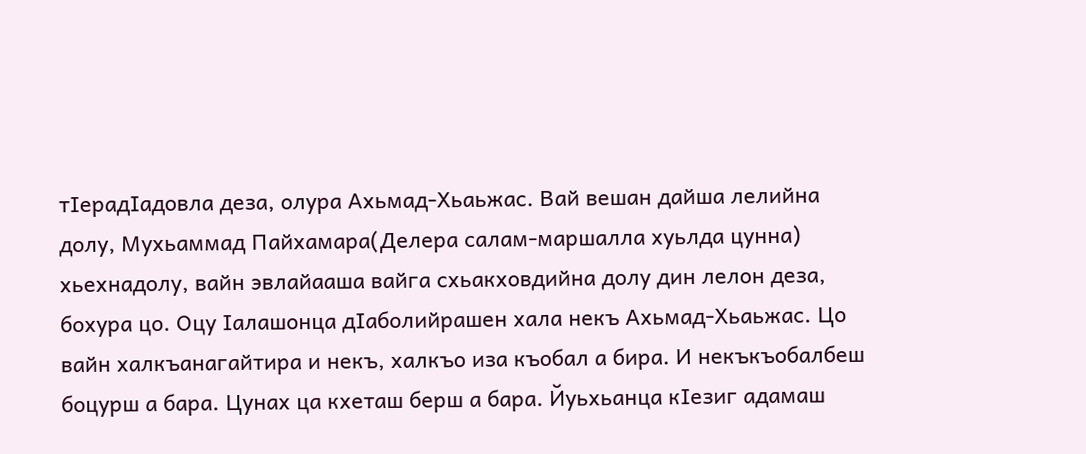тIерадIадовла деза, олура Ахьмад-Хьаьжас. Вай вешан дайша лелийна долу, Мухьаммад Пайхамара(Делера салам-маршалла хуьлда цунна) хьехнадолу, вайн эвлайааша вайга схьакховдийна долу дин лелон деза, бохура цо. Оцу Iалашонца дIаболийрашен хала некъ Ахьмад-Хьаьжас. Цо вайн халкъанагайтира и некъ, халкъо иза къобал а бира. И некъкъобалбеш боцурш а бара. Цунах ца кхеташ берш а бара. Йуьхьанца кIезиг адамаш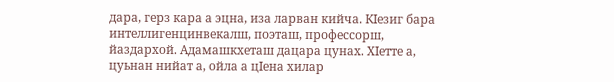дара, герз кара а эцна, иза ларван кийча. КIезиг бара интеллигенцинвекалш, поэташ, профессорш, йаздархой. Адамашкхеташ дацара цунах. ХIетте а, цуьнан нийат а, ойла а цIена хилар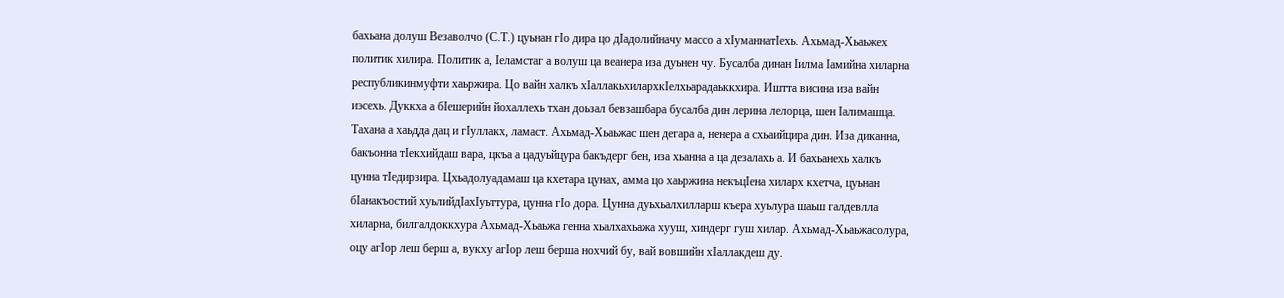бахьана долуш Везаволчо (С.Т.) цуьнан гIо дира цо дIадолийначу массо а хIуманнатIехь. Ахьмад-Хьаьжех политик хилира. Политик а, Iеламстаг а волуш ца веанера иза дуьнен чу. Бусалба динан Iилма Iамийна хиларна республикинмуфти хаьржира. Цо вайн халкъ хIаллакьхилархкIелхьарадаьккхира. Иштта висина иза вайн иэсехь. Дуккха а бIешерийн йохаллехь тхан доьзал бевзашбара бусалба дин лерина лелорца, шен Iалимашца. Тахана а хаьдда дац и гIуллакх, ламаст. Ахьмад-Хьаьжас шен дегара а, ненера а схьаийцира дин. Иза диканна, бакъонна тIекхийдаш вара, цкъа а цадуьйцура бакъдерг бен, иза хьанна а ца дезалахь а. И бахьанехь халкъ цунна тIедирзира. Цхьадолуадамаш ца кхетара цунах, амма цо хаьржина некъцIена хиларх кхетча, цуьнан бIанакъостий хуьлийдIахIуьттура, цунна гIо дора. Цунна дуьхьалхилларш къера хуьлура шаьш галдевлла хиларна, билгалдоккхура Ахьмад-Хьаьжа генна хьалхахьажа хууш, хиндерг гуш хилар. Ахьмад-Хьаьжасолура, оцу агIор леш берш а, вукху агIор леш берша нохчий бу, вай вовшийн хIаллакдеш ду.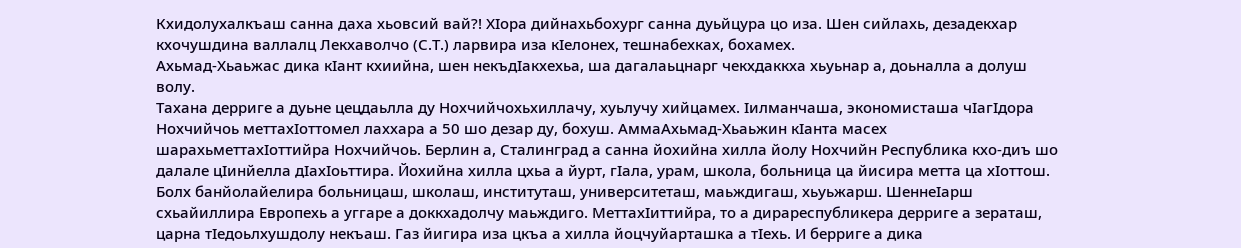Кхидолухалкъаш санна даха хьовсий вай?! ХIора дийнахьбохург санна дуьйцура цо иза. Шен сийлахь, дезадекхар кхочушдина валлалц Лекхаволчо (С.Т.) ларвира иза кIелонех, тешнабехках, бохамех.
Ахьмад-Хьаьжас дика кIант кхиийна, шен некъдIакхехьа, ша дагалаьцнарг чекхдаккха хьуьнар а, доьналла а долуш волу.
Тахана дерриге а дуьне цецдаьлла ду Нохчийчохьхиллачу, хуьлучу хийцамех. Iилманчаша, экономисташа чIагIдора Нохчийчоь меттахIоттомел лаххара а 50 шо дезар ду, бохуш. АммаАхьмад-Хьаьжин кIанта масех шарахьметтахIоттийра Нохчийчоь. Берлин а, Сталинград а санна йохийна хилла йолу Нохчийн Республика кхо-диъ шо далале цIинйелла дIахIоьттира. Йохийна хилла цхьа а йурт, гIала, урам, школа, больница ца йисира метта ца хIоттош. Болх банйолайелира больницаш, школаш, институташ, университеташ, маьждигаш, хьуьжарш. ШеннеIарш схьайиллира Европехь а уггаре а доккхадолчу маьждиго. МеттахIиттийра, то а дирареспубликера дерриге а зераташ, царна тIедоьлхушдолу некъаш. Газ йигира иза цкъа а хилла йоцчуйарташка а тIехь. И берриге а дика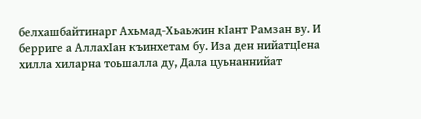белхашбайтинарг Ахьмад-Хьаьжин кIант Рамзан ву. И берриге а АллахIан къинхетам бу. Иза ден нийатцIена хилла хиларна тоьшалла ду, Дала цуьнаннийат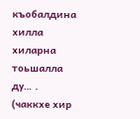къобалдина хилла хиларна тоьшалла ду… . (чаккхе хир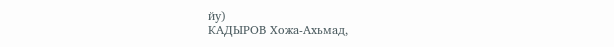йу)
КАДЫРОВ Хожа-Ахьмад,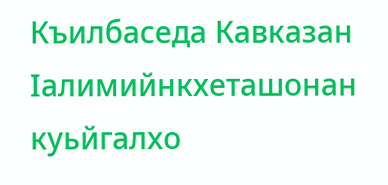Къилбаседа Кавказан Iалимийнкхеташонан куьйгалхо